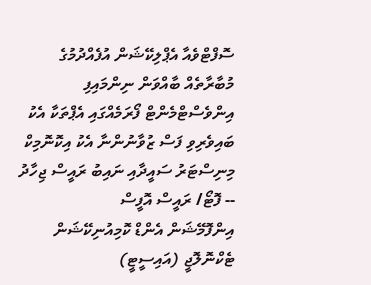ސޮފްޓްވެއާ އެޕްލިކޭޝަން އުފެއްދުމުގެ މުބާރާތެއް ބާއްވަން ނިންމައިފި
އިންވެސްޓްމެންޓް ފޯރަމެއްގައި އެޕްތަކާ އެކު ބައިވެރިވި ފަސް ޒުވާނުންނާ އެކު އިކޮނޮމިކް މިނިސްޓަރު ސައީދާއި ނައިބު ރައީސް ޖިހާދު -- ފޮޓޯ/ ރައީސް އޮފީސް
އިންފޮމޭޝަން އެންޑް ކޮމިއުނިކޭޝަން ޓެކްނޮލޮޖީ (އައިސީޓީ)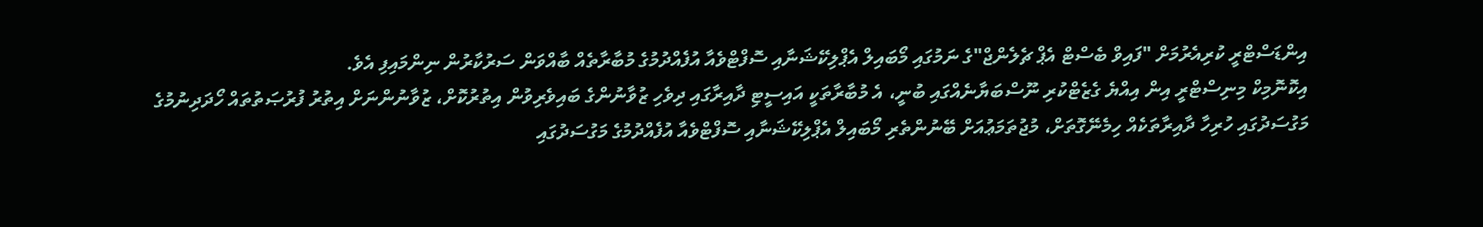އިންޑަސްޓްރީ ކުރިއެރުމަށް "ފައިވް ބެސްޓް އެޕް ޗެލެންޖް"ގެ ނަމުގައި މޯބައިލް އެޕްލިކޭޝަނާއި ސޮފްޓްވެއާ އުފެއްދުމުގެ މުބާރާތެއް ބާއްވަން ސަރުކާރުން ނިންމައިފި އެވެ.
އިކޮނޮމިކް މިނިސްޓްރީ އިން އިއްޔެ ގެޒެޓްކުރި ނޫސްބަޔާނެއްގައި ބުނީ، އެ މުބާރާތަކީ އައިސީޓި ދާއިރާގައި ދިވެހި ޒުވާނުންގެ ބައިވެރިވުން އިތުރުކޮށް، ޒުވާނުންނަށް އިތުރު ފުރުޞަތުތައް ހޯދަދިނުމުގެ މަގުސަދުގައި ހުރިހާ ދާއިރާތަކެއް ހިމެނޭގޮތަށް، މުޖުތަމަޢުއަށް ބޭނުންތެރި މޯބައިލް އެޕްލިކޭޝަނާއި ސޮފްޓްވެއާ އުފެއްދުމުގެ މަގުސަދުގައި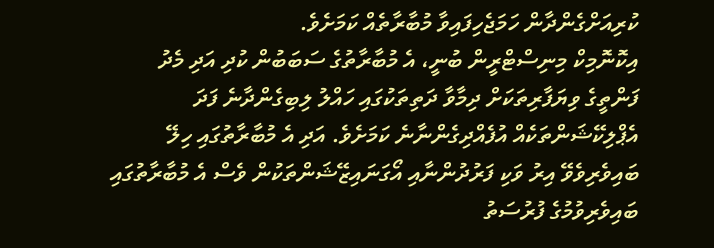ކުރިއަށްގެންދާން ހަމަޖެހިފައިވާ މުބާރާތެއް ކަމަށެވެ.
އިކޮނޮމިކް މިނިސްޓްރީން ބުނީ، އެ މުބާރާތުގެ ސަބަބުން ކުދި އަދި މެދު ފަންތީގެ ވިޔަފާރިތަކަށް ދިމާވާ ދަތިތަކުގައި ހައްލު ލިބިގެންދާނެ ފަދަ އެޕްލިކޭޝަންތަކެއް އުފެއްދިގެންނާނެ ކަމަށެވެ. އަދި އެ މުބާރާތުގައި ހިލޭ ބައިވެރިވެވޭ އިރު ވަކި ފަރުދުންނާއި އޯގަނައިޒޭޝަންތަކުން ވެސް އެ މުބާރާތުގައި ބައިވެރިވުމުގެ ފުރުސަތު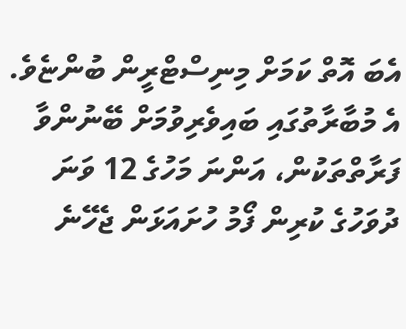އެބަ އޮތް ކަމަށް މިނިސްޓްރީން ބުންޏެވެ.
އެ މުބާރާތުގައި ބައިވެރިވުމަށް ބޭނުންވާ ފަރާތްތަކުން، އަންނަ މަހުގެ 12 ވަނަ ދުވަހުގެ ކުރިން ފޯމު ހުށައަޅަން ޖެހޭނެ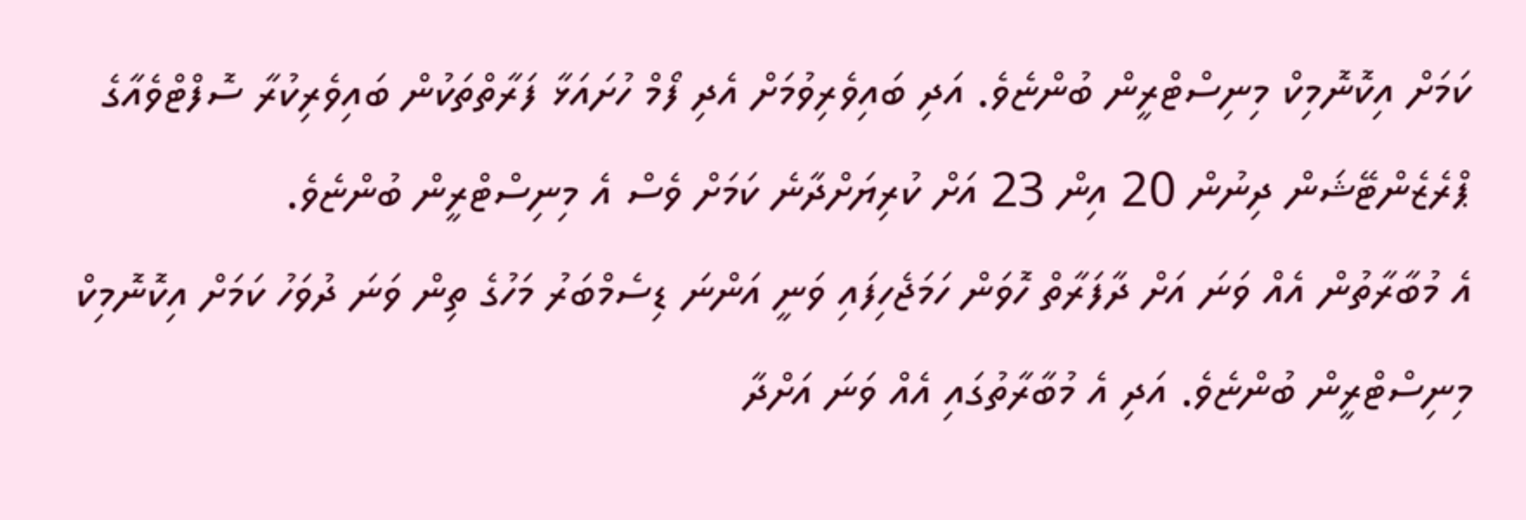ކަމަށް އިކޮނޮމިކް މިނިސްޓްރީން ބުންޏެވެ. އަދި ބައިވެރިވުމަށް އެދި ފޯމް ހުށައަޅާ ފަރާތްތަކުން ބައިވެރިކުރާ ސޮފްޓްވެއާގެ ޕްރެޒެންޓޭޝަން ދިނުން 20 އިން 23 އަށް ކުރިޔަށްދާނެ ކަމަށް ވެސް އެ މިނިސްޓްރީން ބުންޏެވެ.
އެ މުބާރާތުން އެއް ވަނަ އަށް ދާފަރާތް ހޮވަން ހަމަޖެހިފައި ވަނީ އަންނަ ޑިސެމްބަރު މަހުގެ ތިން ވަނަ ދުވަހު ކަމަށް އިކޮނޮމިކް މިނިސްޓްރީން ބުންޏެވެ. އަދި އެ މުބާރާތުގައި އެއް ވަނަ އަށްދާ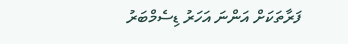ފަރާތަކަށް އަންނަ އަހަރު ޑިސެމްބަރު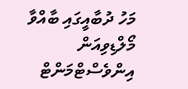މަހު ދުބާއީގައި ބާއްވާ މޯލްޑިވިއަން އިންވެސްޓްމަންޓް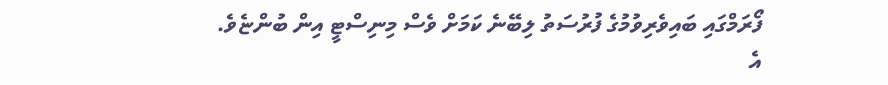ފޯރަމްގައި ބައިވެރިވުމުގެ ފުރުސަތު ލިބޭނެ ކަމަށް ވެސް މިނިސްޓީ އިން ބުންޏެވެ.
އެ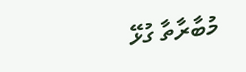މުބާރާތާ ގުޅޭ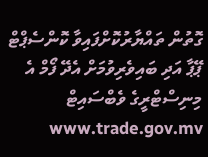ގޮތުން ތައްޔާރުކޮށްފައިވާ ކޮންސެޕްޓް ޕޭޕާ އަދި ބައިވެރިވުމަށް އެދޭ ފޯމް އެ މިނިސްޓްރީގެ ވެބްސައިޓް www.trade.gov.mv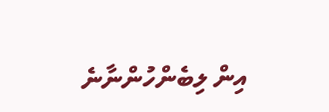އިން ލިބެންހުންނާނެ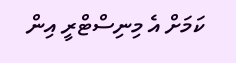ކަމަށް އެ މިނިސްޓްރީ އިން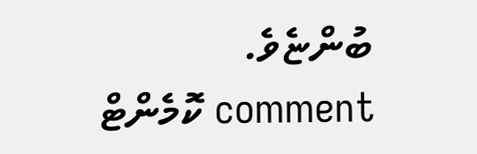ބުންޏެވެ.
comment ކޮމެންޓް